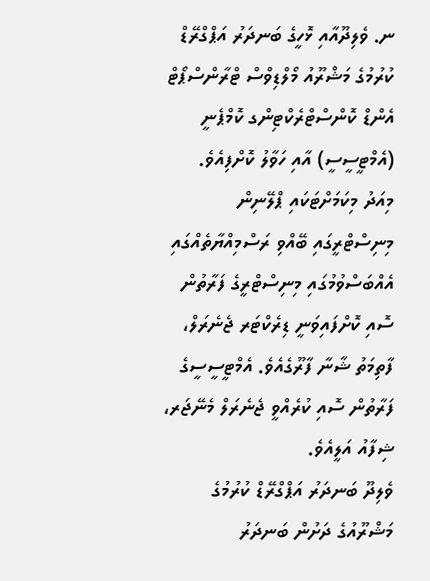ނ. ވެލިދޫއާއި ޅޮހީގެ ބަނދަރު އަޕްގްރޭޑް ކުރުމުގެ މަޝްރޫއު މޯލްޑިވްސް ޓްރާންސްޕޯޓް އެންޑް ކޮންސްޓްރެކްޓިންގ ކޮމްޕެނީ (އެމްޓީސީސީ) އާއި ހަވާލު ކޮށްފިއެވެ.
މިއަދު މިކަމަށްޓަކައި ޕްލޭނިން މިނިސްޓްރީގައި ބޭއްވި ރަސްމިއްޔާތެއްގައި އެއްބަސްވުމުގައި މިނިސްޓްރީގެ ފަރާތުން ސޮއި ކޮށްފައިވަނީ ޑިރެކްޓަރ ޖެނެރަލް، ފާތިމަތު ޝާނާ ފާރޫގެއެވެ. އެމްޓީސީސީގެ ފަރާތުން ސޮއި ކުރެއްވީ ޖެނެރަލް މެނޭޖަރ، ޝިފާއު އަލީއެވެ.
ވެލިދޫ ބަނދަރު އަޕްގްރޭޑް ކުރުމުގެ މަޝްރޫއުގެ ދަށުން ބަނދަރު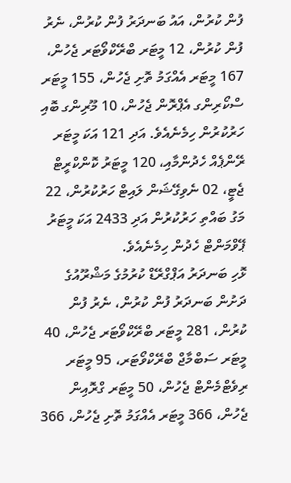ފުން ކުރުން، އައު ބަނދަރު ފުން ކުރުން، ނެރު ފުން ކުރުން، 12 މީޓަރ ބްރޭކްވޯޓަރ ޖެހުން، 167 މީޓަރ އެއްގަމު ތޮށި ޖެހުން، 155 މީޓަރ ސްކޯރިންގ އެޕްރޮން ޖެހުން، 10 މޫރިންގ ބޮއި ހަރުކުރުން ހިމެނެއެވެ. އަދި 121 އަކަ މީޓަރ ރޭންޕެއް ހެދުންމާއި، 120 މީޓަރު ކޮންކްރީޓް ޖެޓީ، 02 ނެވިގޭޝަން ލައިޓް ހަރުކުރުން، 22 މަގު ބައްތި ހަރުކުރުން އަދި 2433 އަކަ މީޓަރު ޕޭވްމަންޓް ހެދުން ހިމެނެއެވެ.
ޅޮހި ބަނދަރު އަޕްގްރޭޑް ކުރުމުގެ މަޝްރޫއުގެ ދަށުން ބަނދަރު ފުން ކުރުން، ނެރު ފުން ކުރުން، 281 މީޓަރ ބްރޭކްވޯޓަރ ޖެހުން، 40 މީޓަރ ސަބްމާޖް ބްރޭކްވޯޓަރ، 95 މީޓަރ ރިވެޓްމެންޓް ޖެހުން، 50 މީޓަރ ގްރޮއިން ޖެހުން، 366 މީޓަރ އެއްގަމު ތޮށި ޖެހުން، 366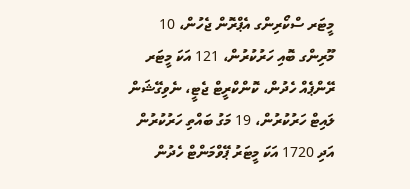މީޓަރ ސްކޯރިންގ އެޕްރޮން ޖެހުން، 10 މޫރިންގ ބޮއި ހަރުކުރުން، 121 އަކަ މީޓަރ ރޭންޕެއް ހެދުން، ކޮންކްރީޓް ޖެޓީ، ނެވިގޭޝަން ލައިޓް ހަރުކުރުން، 19 މަގު ބައްތި ހަރުކުރުން އަދި 1720 އަކަ މީޓަރު ޕޭވްމަންޓް ހެދުން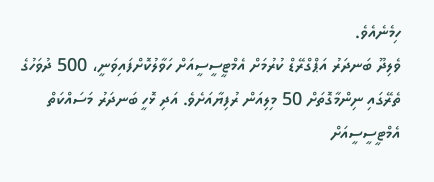ހިމެނެއެވެ.
ވެލިދޫ ބަނދަރު އަޕްގްރޭޑް ކުރުމަށް އެމްޓީސީސީއަށް ހަވާލުކޮށްފައިވަނީ، 500 ދުވަހުގެ ތެރޭގައި ނިންމާގޮތަށް 50 މިލިއަން ރުފިޔާއަށެވެ. އަދި ޅޮހީ ބަނދަރު މަސައްކަތް އެމްޓީސީސީއަށް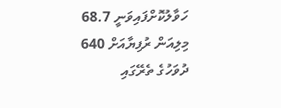ހަވާލުކޮށްފައިވަނީ 68.7 މިލިއަން ރުފިޔާއަށް 640 ދުވަހުގެ ތެރޭގައި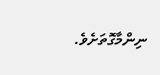ނިންމާގޮތަށެވެ.